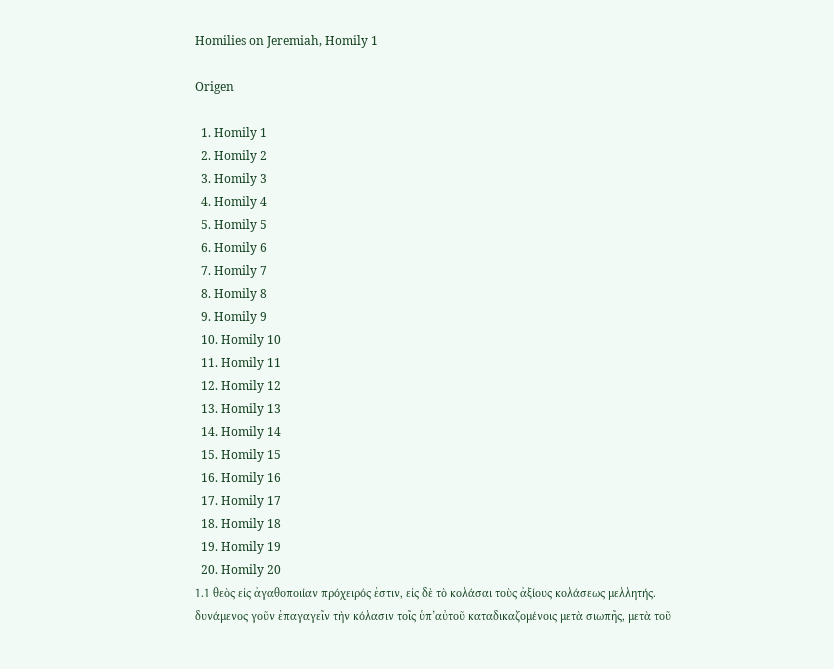Homilies on Jeremiah, Homily 1

Origen

  1. Homily 1
  2. Homily 2
  3. Homily 3
  4. Homily 4
  5. Homily 5
  6. Homily 6
  7. Homily 7
  8. Homily 8
  9. Homily 9
  10. Homily 10
  11. Homily 11
  12. Homily 12
  13. Homily 13
  14. Homily 14
  15. Homily 15
  16. Homily 16
  17. Homily 17
  18. Homily 18
  19. Homily 19
  20. Homily 20
1.1 θεὸς εἰς ἀγαθοποιίαν πρόχειρός ἐστιν, εἰς δὲ τὸ κολάσαι τοὺς ἀξίους κολάσεως μελλητής. δυνάμενος γοῦν ἐπαγαγεῖν τὴν κόλασιν τοῖς ὑπ’αὐτοῦ καταδικαζομένοις μετὰ σιωπῆς, μετὰ τοῦ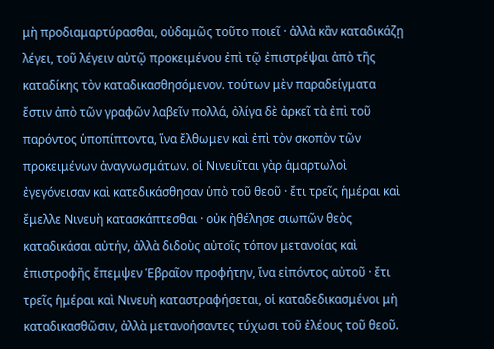μὴ προδιαμαρτύρασθαι, οὐδαμῶς τοῦτο ποιεῖ · ἀλλὰ κἂν καταδικάζῃ λέγει, τοῦ λέγειν αὐτῷ προκειμένου ἐπὶ τῷ ἐπιστρέψαι ἀπὸ τῆς καταδίκης τὸν καταδικασθησόμενον. τούτων μὲν παραδείγματα ἔστιν ἀπὸ τῶν γραφῶν λαβεῖν πολλά, ὀλίγα δὲ ἀρκεῖ τὰ ἐπὶ τοῦ παρόντος ὑποπίπτοντα, ἵνα ἔλθωμεν καὶ ἐπὶ τὸν σκοπὸν τῶν προκειμένων ἀναγνωσμάτων. οἱ Νινευῖται γὰρ ἁμαρτωλοὶ ἐγεγόνεισαν καὶ κατεδικάσθησαν ὑπὸ τοῦ θεοῦ · ἔτι τρεῖς ἡμέραι καὶ ἔμελλε Νινευὴ κατασκάπτεσθαι · οὐκ ἠθέλησε σιωπῶν θεὸς καταδικάσαι αὐτήν, ἀλλὰ διδοὺς αὐτοῖς τόπον μετανοίας καὶ ἐπιστροφῆς ἔπεμψεν Ἑβραῖον προφήτην, ἵνα εἰπόντος αὐτοῦ · ἔτι τρεῖς ἡμέραι καὶ Νινευὴ καταστραφήσεται, οἱ καταδεδικασμένοι μὴ καταδικασθῶσιν, ἀλλὰ μετανοήσαντες τύχωσι τοῦ ἐλέους τοῦ θεοῦ.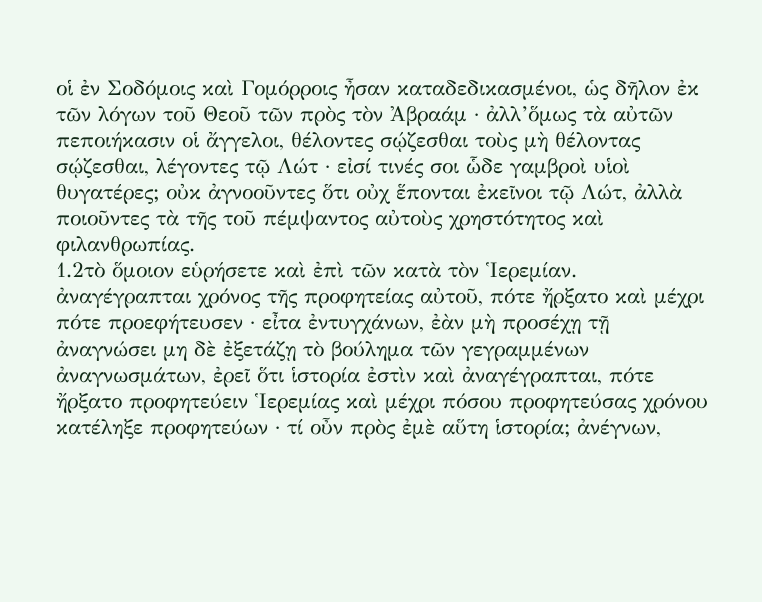οἱ ἐν Σοδόμοις καὶ Γομόρροις ἦσαν καταδεδικασμένοι, ὡς δῆλον ἐκ τῶν λόγων τοῦ Θεοῦ τῶν πρὸς τὸν Ἀβραάμ · ἀλλ’ὅμως τὰ αὐτῶν πεποιήκασιν οἱ ἄγγελοι, θέλοντες σῴζεσθαι τοὺς μὴ θέλοντας σῴζεσθαι, λέγοντες τῷ Λώτ · εἰσί τινές σοι ὧδε γαμβροὶ υἱοὶ θυγατέρες; οὐκ ἀγνοοῦντες ὅτι οὐχ ἕπονται ἐκεῖνοι τῷ Λώτ, ἀλλὰ ποιοῦντες τὰ τῆς τοῦ πέμψαντος αὐτοὺς χρηστότητος καὶ φιλανθρωπίας.
1.2τὸ ὅμοιον εὑρήσετε καὶ ἐπὶ τῶν κατὰ τὸν Ἱερεμίαν. ἀναγέγραπται χρόνος τῆς προφητείας αὐτοῦ, πότε ἤρξατο καὶ μέχρι πότε προεφήτευσεν · εἶτα ἐντυγχάνων, ἐὰν μὴ προσέχῃ τῇ ἀναγνώσει μη δὲ ἐξετάζῃ τὸ βούλημα τῶν γεγραμμένων ἀναγνωσμάτων, ἐρεῖ ὅτι ἱστορία ἐστὶν καὶ ἀναγέγραπται, πότε ἤρξατο προφητεύειν Ἱερεμίας καὶ μέχρι πόσου προφητεύσας χρόνου κατέληξε προφητεύων · τί οὖν πρὸς ἐμὲ αὕτη ἱστορία; ἀνέγνων,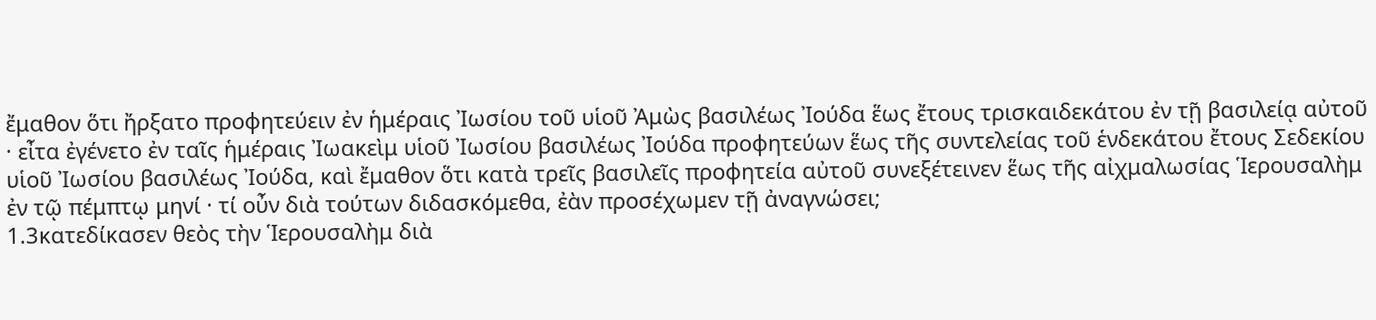ἔμαθον ὅτι ἤρξατο προφητεύειν ἐν ἡμέραις Ἰωσίου τοῦ υἱοῦ Ἀμὼς βασιλέως Ἰούδα ἕως ἔτους τρισκαιδεκάτου ἐν τῇ βασιλείᾳ αὐτοῦ · εἶτα ἐγένετο ἐν ταῖς ἡμέραις Ἰωακεὶμ υἱοῦ Ἰωσίου βασιλέως Ἰούδα προφητεύων ἕως τῆς συντελείας τοῦ ἑνδεκάτου ἔτους Σεδεκίου υἱοῦ Ἰωσίου βασιλέως Ἰούδα, καὶ ἔμαθον ὅτι κατὰ τρεῖς βασιλεῖς προφητεία αὐτοῦ συνεξέτεινεν ἕως τῆς αἰχμαλωσίας Ἱερουσαλὴμ ἐν τῷ πέμπτῳ μηνί · τί οὖν διὰ τούτων διδασκόμεθα, ἐὰν προσέχωμεν τῇ ἀναγνώσει;
1.3κατεδίκασεν θεὸς τὴν Ἱερουσαλὴμ διὰ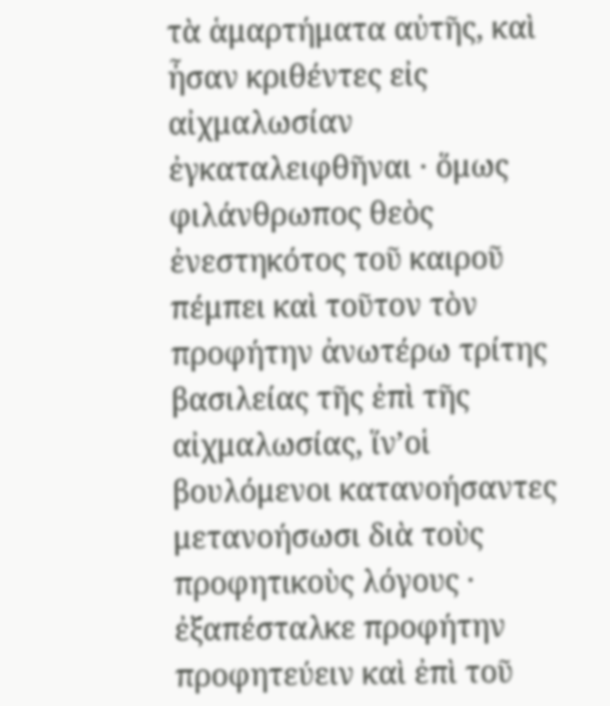τὰ ἁμαρτήματα αὐτῆς, καὶ ἦσαν κριθέντες εἰς αἰχμαλωσίαν ἐγκαταλειφθῆναι · ὅμως φιλάνθρωπος θεὸς ἐνεστηκότος τοῦ καιροῦ πέμπει καὶ τοῦτον τὸν προφήτην ἀνωτέρω τρίτης βασιλείας τῆς ἐπὶ τῆς αἰχμαλωσίας, ἵν’οἱ βουλόμενοι κατανοήσαντες μετανοήσωσι διὰ τοὺς προφητικοὺς λόγους · ἐξαπέσταλκε προφήτην προφητεύειν καὶ ἐπὶ τοῦ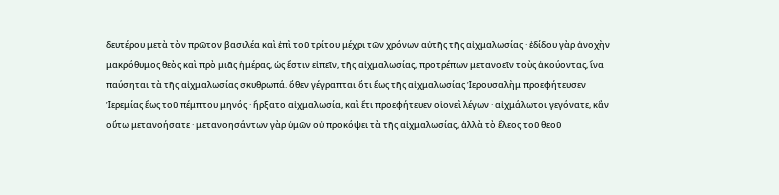δευτέρου μετὰ τὸν πρῶτον βασιλέα καὶ ἐπὶ τοῦ τρίτου μέχρι τῶν χρόνων αὐτῆς τῆς αἰχμαλωσίας · ἐδίδου γὰρ ἀνοχὴν μακρόθυμος θεὸς καὶ πρὸ μιᾶς ἡμέρας, ὡς ἔστιν εἰπεῖν, τῆς αἰχμαλωσίας, προτρέπων μετανοεῖν τοὺς ἀκούοντας, ἵνα παύσηται τὰ τῆς αἰχμαλωσίας σκυθρωπά. ὅθεν γέγραπται ὅτι ἕως τῆς αἰχμαλωσίας Ἱερουσαλὴμ προεφήτευσεν Ἱερεμίας ἕως τοῦ πέμπτου μηνός · ἤρξατο αἰχμαλωσία, καὶ ἔτι προεφήτευεν οἱονεὶ λέγων · αἰχμάλωτοι γεγόνατε, κἂν οὕτω μετανοήσατε · μετανοησάντων γὰρ ὑμῶν οὐ προκόψει τὰ τῆς αἰχμαλωσίας, ἀλλὰ τὸ ἔλεος τοῦ θεοῦ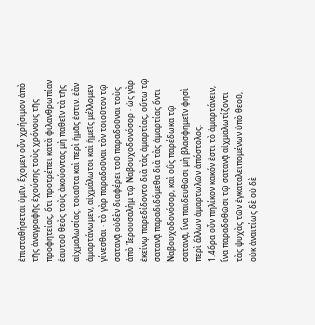ἐπισταθήσεται ὑμῖν. ἔχομεν οὖν χρήσιμον ἀπὸ τῆς ἀναγραφῆς ἐχούσης τοὺς χρόνους τῆς προφητείας, ὅτι προτρέπει κατὰ φιλανθρωπίαν ἑαυτοῦ θεὸς τοὺς ἀκούοντας μὴ παθεῖν τὰ τῆς αἰχμαλωσίας. τοιαῦτα καὶ περὶ ἡμᾶς ἐστιν. ἐὰν ἁμαρτάνωμεν, αἰχμάλωτοι καὶ ἡμεῖς μέλλομεν γίνεσθαι · τὸ γὰρ παραδοῦναι τὸν τοιοῦτον τῷ σατανᾷ οὐδὲν διαφέρει τοῦ παραδοῦναι τοὺς ἀπὸ Ἱερουσαλὴμ τῷ Ναβουχοδονόσορ · ὡς γὰρ ἐκείνῳ παρεδίδοντο διὰ τὰς ἁμαρτίας, οὕτω τῷ σατανᾷ παραδιδόμεθα διὰ τὰς ἁμαρτίας ὄντι Ναβουχοδονόσορ, καὶ οὓς παρέδωκα τῷ σατανᾷ, ἵνα παιδευθῶσι μὴ βλασφημεῖν φησὶ περὶ ἄλλων ἁμαρτωλῶν ἀπόστολος.
1.4ὅρα οὖν πηλίκον κακόν ἐστι τὸ ἁμαρτάνειν, ἵνα παραδοθῶσι τῷ σατανᾷ αἰχμαλωτίζοντι τὰς ψυχὰς τῶν ἐγκαταλειπομένων ὑπὸ θεοῦ, οὐκ ἀναιτίως δὲ οὐ δὲ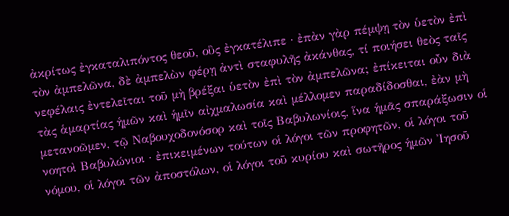ἀκρίτως ἐγκαταλιπόντος θεοῦ, οὓς ἐγκατέλιπε · ἐπὰν γὰρ πέμψῃ τὸν ὑετὸν ἐπὶ τὸν ἀμπελῶνα, δὲ ἀμπελὼν φέρῃ ἀντὶ σταφυλῆς ἀκάνθας, τί ποιήσει θεὸς ταῖς νεφέλαις ἐντελεῖται τοῦ μὴ βρέξαι ὑετὸν ἐπὶ τὸν ἀμπελῶνα; ἐπίκειται οὖν διὰ τὰς ἁμαρτίας ἡμῶν καὶ ἡμῖν αἰχμαλωσία καὶ μέλλομεν παραδίδοσθαι, ἐὰν μὴ μετανοῶμεν, τῷ Ναβουχοδονόσορ καὶ τοῖς Βαβυλωνίοις, ἵνα ἡμᾶς σπαράξωσιν οἱ νοητοὶ Βαβυλώνιοι · ἐπικειμένων τούτων οἱ λόγοι τῶν προφητῶν, οἱ λόγοι τοῦ νόμου, οἱ λόγοι τῶν ἀποστόλων, οἱ λόγοι τοῦ κυρίου καὶ σωτῆρος ἡμῶν Ἰησοῦ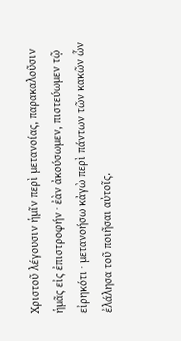Χριστοῦ λέγουσιν ἡμῖν περὶ μετανοίας, παρακαλοῦσιν ἡμᾶς εἰς ἐπιστροφήν · ἐὰν ἀκούσωμεν, πιστεύωμεν τῷ εἰρηκότι · μετανοήσω κἀγὼ περὶ πάντων τῶν κακῶν ὧν ἐλάλησα τοῦ ποιῆσαι αὐτοῖς.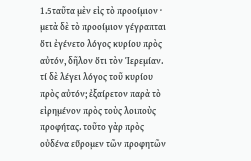1.5ταῦτα μὲν εἰς τὸ προοίμιον · μετὰ δὲ τὸ προοίμιον γέγραπται ὅτι ἐγένετο λόγος κυρίου πρὸς αὐτόν, δῆλον ὅτι τὸν Ἱερεμίαν. τί δὲ λέγει λόγος τοῦ κυρίου πρὸς αὐτόν; ἐξαίρετον παρὰ τὸ εἰρημένον πρὸς τοὺς λοιποὺς προφήτας. τοῦτο γὰρ πρὸς οὐδένα εὕρομεν τῶν προφητῶν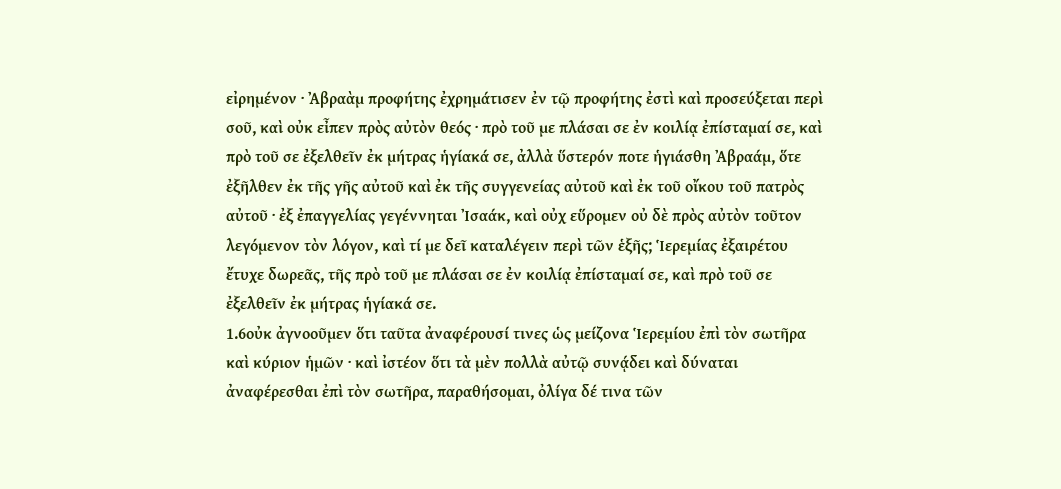εἰρημένον · Ἀβραὰμ προφήτης ἐχρημάτισεν ἐν τῷ προφήτης ἐστὶ καὶ προσεύξεται περὶ σοῦ, καὶ οὐκ εἶπεν πρὸς αὐτὸν θεός · πρὸ τοῦ με πλάσαι σε ἐν κοιλίᾳ ἐπίσταμαί σε, καὶ πρὸ τοῦ σε ἐξελθεῖν ἐκ μήτρας ἡγίακά σε, ἀλλὰ ὕστερόν ποτε ἡγιάσθη Ἀβραάμ, ὅτε ἐξῆλθεν ἐκ τῆς γῆς αὐτοῦ καὶ ἐκ τῆς συγγενείας αὐτοῦ καὶ ἐκ τοῦ οἴκου τοῦ πατρὸς αὐτοῦ · ἐξ ἐπαγγελίας γεγέννηται Ἰσαάκ, καὶ οὐχ εὕρομεν οὐ δὲ πρὸς αὐτὸν τοῦτον λεγόμενον τὸν λόγον, καὶ τί με δεῖ καταλέγειν περὶ τῶν ἑξῆς; Ἱερεμίας ἐξαιρέτου ἔτυχε δωρεᾶς, τῆς πρὸ τοῦ με πλάσαι σε ἐν κοιλίᾳ ἐπίσταμαί σε, καὶ πρὸ τοῦ σε ἐξελθεῖν ἐκ μήτρας ἡγίακά σε.
1.6οὐκ ἀγνοοῦμεν ὅτι ταῦτα ἀναφέρουσί τινες ὡς μείζονα Ἱερεμίου ἐπὶ τὸν σωτῆρα καὶ κύριον ἡμῶν · καὶ ἰστέον ὅτι τὰ μὲν πολλὰ αὐτῷ συνᾴδει καὶ δύναται ἀναφέρεσθαι ἐπὶ τὸν σωτῆρα, παραθήσομαι, ὀλίγα δέ τινα τῶν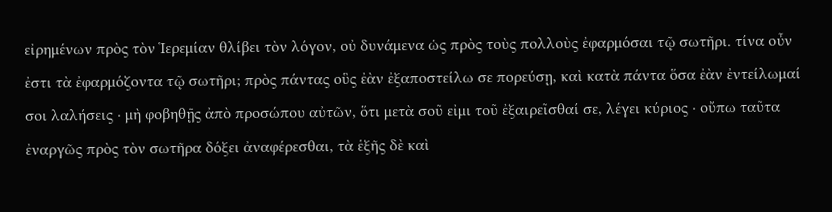εἰρημένων πρὸς τὸν Ἱερεμίαν θλίβει τὸν λόγον, οὐ δυνάμενα ὡς πρὸς τοὺς πολλοὺς ἐφαρμόσαι τῷ σωτῆρι. τίνα οὖν ἐστι τὰ ἐφαρμόζοντα τῷ σωτῆρι; πρὸς πάντας οὓς ἐὰν ἐξαποστείλω σε πορεύσῃ, καὶ κατὰ πάντα ὅσα ἐὰν ἐντείλωμαί σοι λαλήσεις · μὴ φοβηθῇς ἀπὸ προσώπου αὐτῶν, ὅτι μετὰ σοῦ εἰμι τοῦ ἐξαιρεῖσθαί σε, λέγει κύριος · οὔπω ταῦτα ἐναργῶς πρὸς τὸν σωτῆρα δόξει ἀναφέρεσθαι, τὰ ἑξῆς δὲ καὶ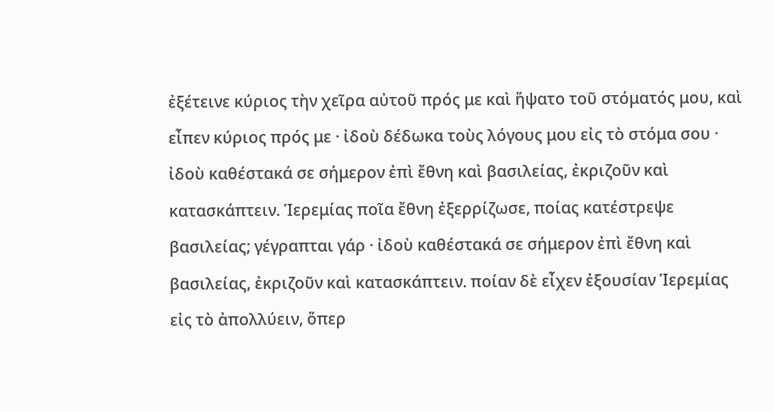ἐξέτεινε κύριος τὴν χεῖρα αὐτοῦ πρός με καὶ ἥψατο τοῦ στόματός μου, καὶ εἶπεν κύριος πρός με · ἰδοὺ δέδωκα τοὺς λόγους μου εἰς τὸ στόμα σου · ἰδοὺ καθέστακά σε σήμερον ἐπὶ ἔθνη καὶ βασιλείας, ἐκριζοῦν καὶ κατασκάπτειν. Ἱερεμίας ποῖα ἔθνη ἐξερρίζωσε, ποίας κατέστρεψε βασιλείας; γέγραπται γάρ · ἰδοὺ καθέστακά σε σήμερον ἐπὶ ἔθνη καὶ βασιλείας, ἐκριζοῦν καὶ κατασκάπτειν. ποίαν δὲ εἶχεν ἐξουσίαν Ἱερεμίας εἰς τὸ ἀπολλύειν, ὅπερ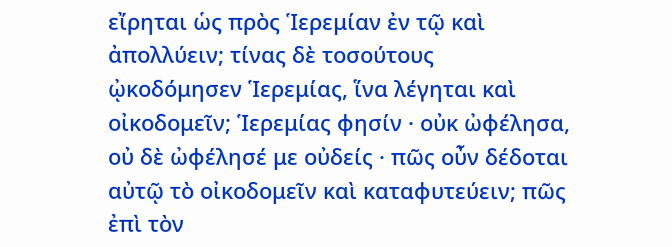εἴρηται ὡς πρὸς Ἱερεμίαν ἐν τῷ καὶ ἀπολλύειν; τίνας δὲ τοσούτους ᾠκοδόμησεν Ἱερεμίας, ἵνα λέγηται καὶ οἰκοδομεῖν; Ἱερεμίας φησίν · οὐκ ὠφέλησα, οὐ δὲ ὠφέλησέ με οὐδείς · πῶς οὖν δέδοται αὐτῷ τὸ οἰκοδομεῖν καὶ καταφυτεύειν; πῶς ἐπὶ τὸν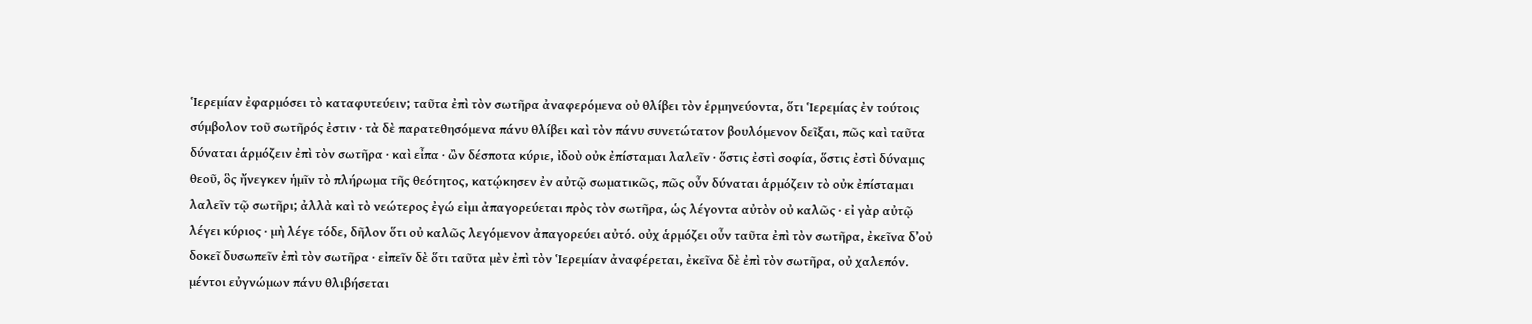Ἱερεμίαν ἐφαρμόσει τὸ καταφυτεύειν; ταῦτα ἐπὶ τὸν σωτῆρα ἀναφερόμενα οὐ θλίβει τὸν ἑρμηνεύοντα, ὅτι Ἱερεμίας ἐν τούτοις σύμβολον τοῦ σωτῆρός ἐστιν · τὰ δὲ παρατεθησόμενα πάνυ θλίβει καὶ τὸν πάνυ συνετώτατον βουλόμενον δεῖξαι, πῶς καὶ ταῦτα δύναται ἁρμόζειν ἐπὶ τὸν σωτῆρα · καὶ εἶπα · ὢν δέσποτα κύριε, ἰδοὺ οὐκ ἐπίσταμαι λαλεῖν · ὅστις ἐστὶ σοφία, ὅστις ἐστὶ δύναμις θεοῦ, ὃς ἤνεγκεν ἡμῖν τὸ πλήρωμα τῆς θεότητος, κατῴκησεν ἐν αὐτῷ σωματικῶς, πῶς οὖν δύναται ἁρμόζειν τὸ οὐκ ἐπίσταμαι λαλεῖν τῷ σωτῆρι; ἀλλὰ καὶ τὸ νεώτερος ἐγώ εἰμι ἀπαγορεύεται πρὸς τὸν σωτῆρα, ὡς λέγοντα αὐτὸν οὐ καλῶς · εἰ γὰρ αὐτῷ λέγει κύριος · μὴ λέγε τόδε, δῆλον ὅτι οὐ καλῶς λεγόμενον ἀπαγορεύει αὐτό. οὐχ ἁρμόζει οὖν ταῦτα ἐπὶ τὸν σωτῆρα, ἐκεῖνα δ’οὐ δοκεῖ δυσωπεῖν ἐπὶ τὸν σωτῆρα · εἰπεῖν δὲ ὅτι ταῦτα μὲν ἐπὶ τὸν Ἱερεμίαν ἀναφέρεται, ἐκεῖνα δὲ ἐπὶ τὸν σωτῆρα, οὐ χαλεπόν. μέντοι εὐγνώμων πάνυ θλιβήσεται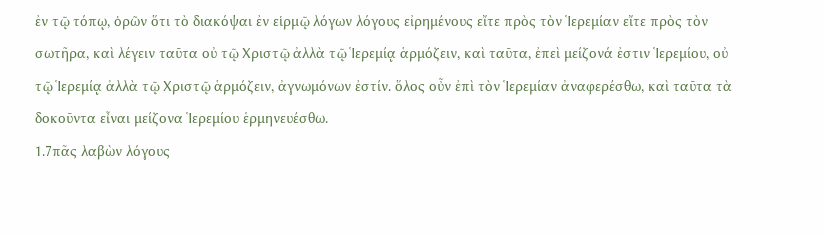ἐν τῷ τόπῳ, ὁρῶν ὅτι τὸ διακόψαι ἐν εἱρμῷ λόγων λόγους εἰρημένους εἴτε πρὸς τὸν Ἱερεμίαν εἴτε πρὸς τὸν σωτῆρα, καὶ λέγειν ταῦτα οὐ τῷ Χριστῷ ἀλλὰ τῷ Ἱερεμίᾳ ἁρμόζειν, καὶ ταῦτα, ἐπεὶ μείζονά ἐστιν Ἱερεμίου, οὐ τῷ Ἱερεμίᾳ ἀλλὰ τῷ Χριστῷ ἁρμόζειν, ἀγνωμόνων ἐστίν. ὅλος οὖν ἐπὶ τὸν Ἱερεμίαν ἀναφερέσθω, καὶ ταῦτα τὰ δοκοῦντα εἶναι μείζονα Ἱερεμίου ἑρμηνευέσθω.
1.7πᾶς λαβὼν λόγους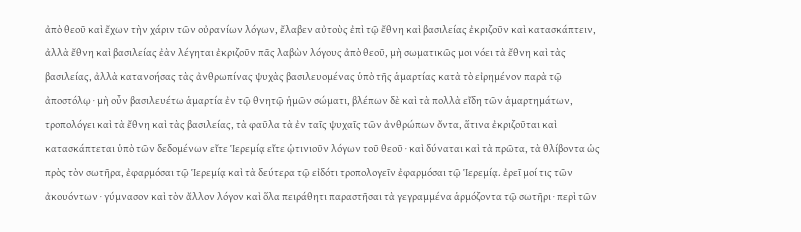ἀπὸ θεοῦ καὶ ἔχων τὴν χάριν τῶν οὐρανίων λόγων, ἔλαβεν αὐτοὺς ἐπὶ τῷ ἔθνη καὶ βασιλείας ἐκριζοῦν καὶ κατασκάπτειν, ἀλλὰ ἔθνη καὶ βασιλείας ἐὰν λέγηται ἐκριζοῦν πᾶς λαβὼν λόγους ἀπὸ θεοῦ, μὴ σωματικῶς μοι νόει τὰ ἔθνη καὶ τὰς βασιλείας, ἀλλὰ κατανοήσας τὰς ἀνθρωπίνας ψυχὰς βασιλευομένας ὑπὸ τῆς ἁμαρτίας κατὰ τὸ εἰρημένον παρὰ τῷ ἀποστόλῳ · μὴ οὖν βασιλευέτω ἁμαρτία ἐν τῷ θνητῷ ἡμῶν σώματι, βλέπων δὲ καὶ τὰ πολλὰ εἴδη τῶν ἁμαρτημάτων, τροπολόγει καὶ τὰ ἔθνη καὶ τὰς βασιλείας, τὰ φαῦλα τὰ ἐν ταῖς ψυχαῖς τῶν ἀνθρώπων ὄντα, ἅτινα ἐκριζοῦται καὶ κατασκάπτεται ὑπὸ τῶν δεδομένων εἴτε Ἱερεμίᾳ εἴτε ᾡτινιοῦν λόγων τοῦ θεοῦ · καὶ δύναται καὶ τὰ πρῶτα, τὰ θλίβοντα ὡς πρὸς τὸν σωτῆρα, ἐφαρμόσαι τῷ Ἱερεμίᾳ καὶ τὰ δεύτερα τῷ εἰδότι τροπολογεῖν ἐφαρμόσαι τῷ Ἱερεμίᾳ. ἐρεῖ μοί τις τῶν ἀκουόντων · γύμνασον καὶ τὸν ἄλλον λόγον καὶ ὅλα πειράθητι παραστῆσαι τὰ γεγραμμένα ἁρμόζοντα τῷ σωτῆρι · περὶ τῶν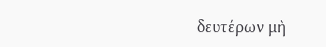δευτέρων μὴ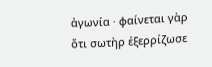ἀγωνία · φαίνεται γὰρ ὅτι σωτὴρ ἐξερρίζωσε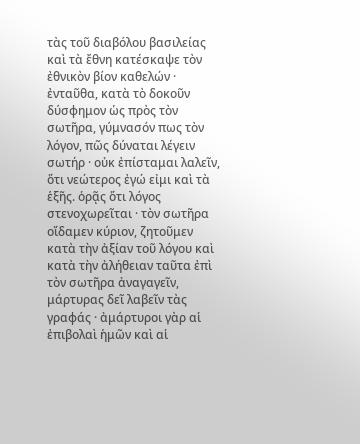τὰς τοῦ διαβόλου βασιλείας καὶ τὰ ἔθνη κατέσκαψε τὸν ἐθνικὸν βίον καθελών · ἐνταῦθα, κατὰ τὸ δοκοῦν δύσφημον ὡς πρὸς τὸν σωτῆρα, γύμνασόν πως τὸν λόγον, πῶς δύναται λέγειν σωτήρ · οὐκ ἐπίσταμαι λαλεῖν, ὅτι νεώτερος ἐγώ εἰμι καὶ τὰ ἑξῆς. ὁρᾷς ὅτι λόγος στενοχωρεῖται · τὸν σωτῆρα οἴδαμεν κύριον, ζητοῦμεν κατὰ τὴν ἀξίαν τοῦ λόγου καὶ κατὰ τὴν ἀλήθειαν ταῦτα ἐπὶ τὸν σωτῆρα ἀναγαγεῖν, μάρτυρας δεῖ λαβεῖν τὰς γραφάς · ἀμάρτυροι γὰρ αἱ ἐπιβολαὶ ἡμῶν καὶ αἱ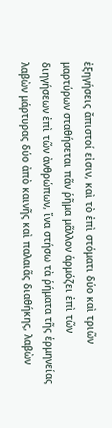ἐξηγήσεις ἄπιστοί εἰσιν, καὶ τὸ ἐπὶ στόματι δύο καὶ τριῶν μαρτύρων σταθήσεται πᾶν ῥῆμα μᾶλλον ἁρμόζει ἐπὶ τῶν διηγήσεων ἐπὶ τῶν ἀνθρώπων, ἵνα στήσω τὰ ῥήματα τῆς ἑρμηνείας λαβὼν μάρτυρας δύο ἀπὸ καινῆς καὶ παλαιᾶς διαθήκης, λαβὼν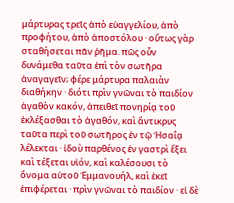μάρτυρας τρεῖς ἀπὸ εὐαγγελίου, ἀπὸ προφήτου, ἀπὸ ἀποστόλου · οὕτως γὰρ σταθήσεται πᾶν ῥῆμα. πῶς οὖν δυνάμεθα ταῦτα ἐπὶ τὸν σωτῆρα ἀναγαγεῖν; φέρε μάρτυρα παλαιὰν διαθήκην · διότι πρὶν γνῶναι τὸ παιδίον ἀγαθὸν κακόν, ἀπειθεῖ πονηρίᾳ τοῦ ἐκλέξασθαι τὸ ἀγαθόν, καὶ ἄντικρυς ταῦτα περὶ τοῦ σωτῆρος ἐν τῷ Ἡσαΐᾳ λέλεκται · ἰδοὺ παρθένος ἐν γαστρὶ ἕξει καὶ τέξεται υἱόν, καὶ καλέσουσι τὸ ὄνομα αὐτοῦ Ἐμμανουήλ, καὶ ἐκεῖ ἐπιφέρεται · πρὶν γνῶναι τὸ παιδίον · εἰ δὲ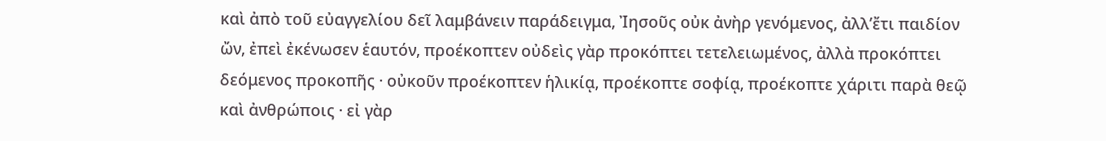καὶ ἀπὸ τοῦ εὐαγγελίου δεῖ λαμβάνειν παράδειγμα, Ἰησοῦς οὐκ ἀνὴρ γενόμενος, ἀλλ’ἔτι παιδίον ὤν, ἐπεὶ ἐκένωσεν ἑαυτόν, προέκοπτεν οὐδεὶς γὰρ προκόπτει τετελειωμένος, ἀλλὰ προκόπτει δεόμενος προκοπῆς · οὐκοῦν προέκοπτεν ἡλικίᾳ, προέκοπτε σοφίᾳ, προέκοπτε χάριτι παρὰ θεῷ καὶ ἀνθρώποις · εἰ γὰρ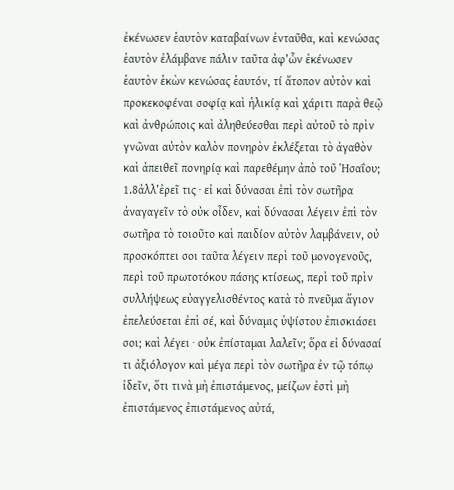ἐκένωσεν ἑαυτὸν καταβαίνων ἐνταῦθα, καὶ κενώσας ἑαυτὸν ἐλάμβανε πάλιν ταῦτα ἀφ’ὧν ἐκένωσεν ἑαυτὸν ἑκὼν κενώσας ἑαυτόν, τί ἄτοπον αὐτὸν καὶ προκεκοφέναι σοφίᾳ καὶ ἡλικίᾳ καὶ χάριτι παρὰ θεῷ καὶ ἀνθρώποις καὶ ἀληθεύεσθαι περὶ αὐτοῦ τὸ πρὶν γνῶναι αὐτὸν καλὸν πονηρὸν ἐκλέξεται τὸ ἀγαθὸν καὶ ἀπειθεῖ πονηρίᾳ καὶ παρεθέμην ἀπὸ τοῦ Ἡσαΐου;
1.8ἀλλ’ἐρεῖ τις · εἰ καὶ δύνασαι ἐπὶ τὸν σωτῆρα ἀναγαγεῖν τὸ οὐκ οἶδεν, καὶ δύνασαι λέγειν ἐπὶ τὸν σωτῆρα τὸ τοιοῦτο καὶ παιδίον αὐτὸν λαμβάνειν, οὐ προσκόπτει σοι ταῦτα λέγειν περὶ τοῦ μονογενοῦς, περὶ τοῦ πρωτοτόκου πάσης κτίσεως, περὶ τοῦ πρὶν συλλήψεως εὐαγγελισθέντος κατὰ τὸ πνεῦμα ἅγιον ἐπελεύσεται ἐπὶ σέ, καὶ δύναμις ὑψίστου ἐπισκιάσει σοι; καὶ λέγει · οὐκ ἐπίσταμαι λαλεῖν; ὅρα εἰ δύνασαί τι ἀξιόλογον καὶ μέγα περὶ τὸν σωτῆρα ἐν τῷ τόπῳ ἰδεῖν, ὅτι τινὰ μὴ ἐπιστάμενος, μείζων ἐστὶ μὴ ἐπιστάμενος ἐπιστάμενος αὐτά,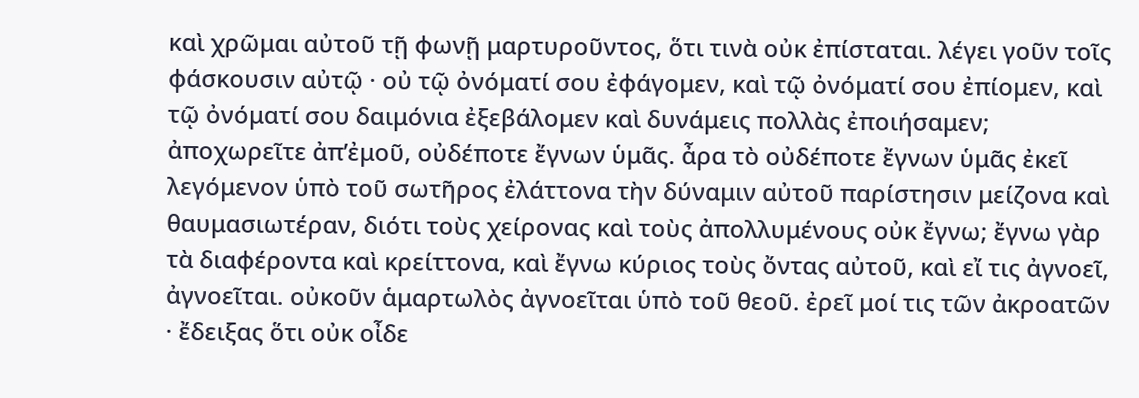καὶ χρῶμαι αὐτοῦ τῇ φωνῇ μαρτυροῦντος, ὅτι τινὰ οὐκ ἐπίσταται. λέγει γοῦν τοῖς φάσκουσιν αὐτῷ · οὐ τῷ ὀνόματί σου ἐφάγομεν, καὶ τῷ ὀνόματί σου ἐπίομεν, καὶ τῷ ὀνόματί σου δαιμόνια ἐξεβάλομεν καὶ δυνάμεις πολλὰς ἐποιήσαμεν; ἀποχωρεῖτε ἀπ’ἐμοῦ, οὐδέποτε ἔγνων ὑμᾶς. ἆρα τὸ οὐδέποτε ἔγνων ὑμᾶς ἐκεῖ λεγόμενον ὑπὸ τοῦ σωτῆρος ἐλάττονα τὴν δύναμιν αὐτοῦ παρίστησιν μείζονα καὶ θαυμασιωτέραν, διότι τοὺς χείρονας καὶ τοὺς ἀπολλυμένους οὐκ ἔγνω; ἔγνω γὰρ τὰ διαφέροντα καὶ κρείττονα, καὶ ἔγνω κύριος τοὺς ὄντας αὐτοῦ, καὶ εἴ τις ἀγνοεῖ, ἀγνοεῖται. οὐκοῦν ἁμαρτωλὸς ἀγνοεῖται ὑπὸ τοῦ θεοῦ. ἐρεῖ μοί τις τῶν ἀκροατῶν · ἔδειξας ὅτι οὐκ οἶδε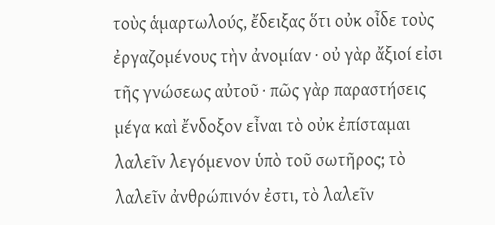τοὺς ἁμαρτωλούς, ἔδειξας ὅτι οὐκ οἶδε τοὺς ἐργαζομένους τὴν ἀνομίαν · οὐ γὰρ ἄξιοί εἰσι τῆς γνώσεως αὐτοῦ · πῶς γὰρ παραστήσεις μέγα καὶ ἔνδοξον εἶναι τὸ οὐκ ἐπίσταμαι λαλεῖν λεγόμενον ὑπὸ τοῦ σωτῆρος; τὸ λαλεῖν ἀνθρώπινόν ἐστι, τὸ λαλεῖν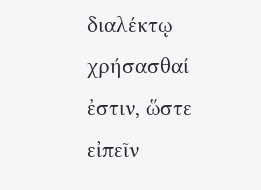διαλέκτῳ χρήσασθαί ἐστιν, ὥστε εἰπεῖν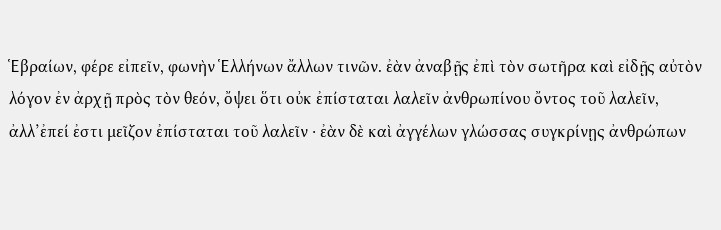Ἑβραίων, φέρε εἰπεῖν, φωνὴν Ἑλλήνων ἄλλων τινῶν. ἐὰν ἀναβῇς ἐπὶ τὸν σωτῆρα καὶ εἰδῇς αὐτὸν λόγον ἐν ἀρχῇ πρὸς τὸν θεόν, ὄψει ὅτι οὐκ ἐπίσταται λαλεῖν ἀνθρωπίνου ὄντος τοῦ λαλεῖν, ἀλλ’ἐπεί ἐστι μεῖζον ἐπίσταται τοῦ λαλεῖν · ἐὰν δὲ καὶ ἀγγέλων γλώσσας συγκρίνῃς ἀνθρώπων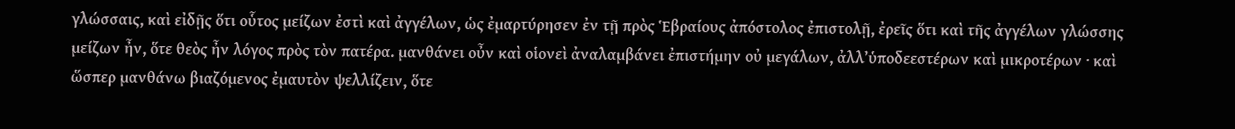γλώσσαις, καὶ εἰδῇς ὅτι οὗτος μείζων ἐστὶ καὶ ἀγγέλων, ὡς ἐμαρτύρησεν ἐν τῇ πρὸς Ἑβραίους ἀπόστολος ἐπιστολῇ, ἐρεῖς ὅτι καὶ τῆς ἀγγέλων γλώσσης μείζων ἦν, ὅτε θεὸς ἦν λόγος πρὸς τὸν πατέρα. μανθάνει οὖν καὶ οἱονεὶ ἀναλαμβάνει ἐπιστήμην οὐ μεγάλων, ἀλλ’ὑποδεεστέρων καὶ μικροτέρων · καὶ ὥσπερ μανθάνω βιαζόμενος ἐμαυτὸν ψελλίζειν, ὅτε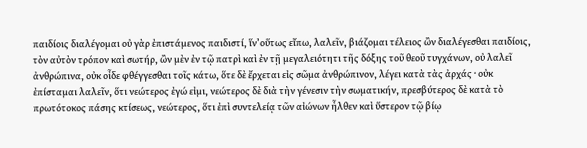παιδίοις διαλέγομαι οὐ γὰρ ἐπιστάμενος παιδιστί, ἵν’οὕτως εἴπω, λαλεῖν, βιάζομαι τέλειος ὢν διαλέγεσθαι παιδίοις, τὸν αὐτὸν τρόπον καὶ σωτήρ, ὢν μὲν ἐν τῷ πατρὶ καὶ ἐν τῇ μεγαλειότητι τῆς δόξης τοῦ θεοῦ τυγχάνων, οὐ λαλεῖ ἀνθρώπινα, οὐκ οἶδε φθέγγεσθαι τοῖς κάτω, ὅτε δὲ ἔρχεται εἰς σῶμα ἀνθρώπινον, λέγει κατὰ τὰς ἀρχάς · οὐκ ἐπίσταμαι λαλεῖν, ὅτι νεώτερος ἐγώ εἰμι, νεώτερος δὲ διὰ τὴν γένεσιν τὴν σωματικήν, πρεσβύτερος δὲ κατὰ τὸ πρωτότοκος πάσης κτίσεως, νεώτερος, ὅτι ἐπὶ συντελείᾳ τῶν αἰώνων ἦλθεν καὶ ὕστερον τῷ βίῳ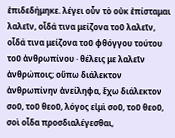ἐπιδεδήμηκε. λέγει οὖν τὸ οὐκ ἐπίσταμαι λαλεῖν, οἶδά τινα μείζονα τοῦ λαλεῖν, οἶδά τινα μείζονα τοῦ φθόγγου τούτου τοῦ ἀνθρωπίνου · θέλεις με λαλεῖν ἀνθρώποις; οὔπω διάλεκτον ἀνθρωπίνην ἀνείληφα, ἔχω διάλεκτον σοῦ, τοῦ θεοῦ, λόγος εἰμὶ σοῦ, τοῦ θεοῦ, σοὶ οἶδα προσδιαλέγεσθαι,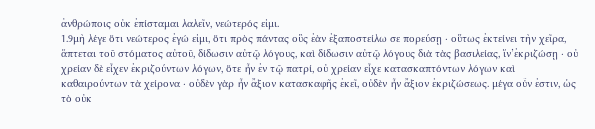ἀνθρώποις οὐκ ἐπίσταμαι λαλεῖν, νεώτερός εἰμι.
1.9μὴ λέγε ὅτι νεώτερος ἐγώ εἰμι, ὅτι πρὸς πάντας οὓς ἐὰν ἐξαποστείλω σε πορεύσῃ · οὕτως ἐκτείνει τὴν χεῖρα, ἅπτεται τοῦ στόματος αὐτοῦ, δίδωσιν αὐτῷ λόγους, καὶ δίδωσιν αὐτῷ λόγους διὰ τὰς βασιλείας, ἵν’ἐκριζώσῃ · οὐ χρείαν δὲ εἶχεν ἐκριζούντων λόγων, ὅτε ἦν ἐν τῷ πατρί, οὐ χρείαν εἶχε κατασκαπτόντων λόγων καὶ καθαιρούντων τὰ χείρονα · οὐδὲν γὰρ ἦν ἄξιον κατασκαφῆς ἐκεῖ, οὐδὲν ἦν ἄξιον ἐκριζώσεως. μέγα οὖν ἐστιν, ὡς τὸ οὐκ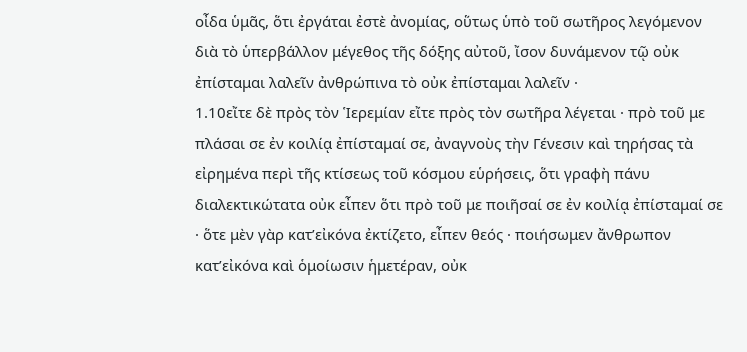οἶδα ὑμᾶς, ὅτι ἐργάται ἐστὲ ἀνομίας, οὕτως ὑπὸ τοῦ σωτῆρος λεγόμενον διὰ τὸ ὑπερβάλλον μέγεθος τῆς δόξης αὐτοῦ, ἴσον δυνάμενον τῷ οὐκ ἐπίσταμαι λαλεῖν ἀνθρώπινα τὸ οὐκ ἐπίσταμαι λαλεῖν ·
1.10εἴτε δὲ πρὸς τὸν Ἱερεμίαν εἴτε πρὸς τὸν σωτῆρα λέγεται · πρὸ τοῦ με πλάσαι σε ἐν κοιλίᾳ ἐπίσταμαί σε, ἀναγνοὺς τὴν Γένεσιν καὶ τηρήσας τὰ εἰρημένα περὶ τῆς κτίσεως τοῦ κόσμου εὑρήσεις, ὅτι γραφὴ πάνυ διαλεκτικώτατα οὐκ εἶπεν ὅτι πρὸ τοῦ με ποιῆσαί σε ἐν κοιλίᾳ ἐπίσταμαί σε · ὅτε μὲν γὰρ κατ’εἰκόνα ἐκτίζετο, εἶπεν θεός · ποιήσωμεν ἄνθρωπον κατ’εἰκόνα καὶ ὁμοίωσιν ἡμετέραν, οὐκ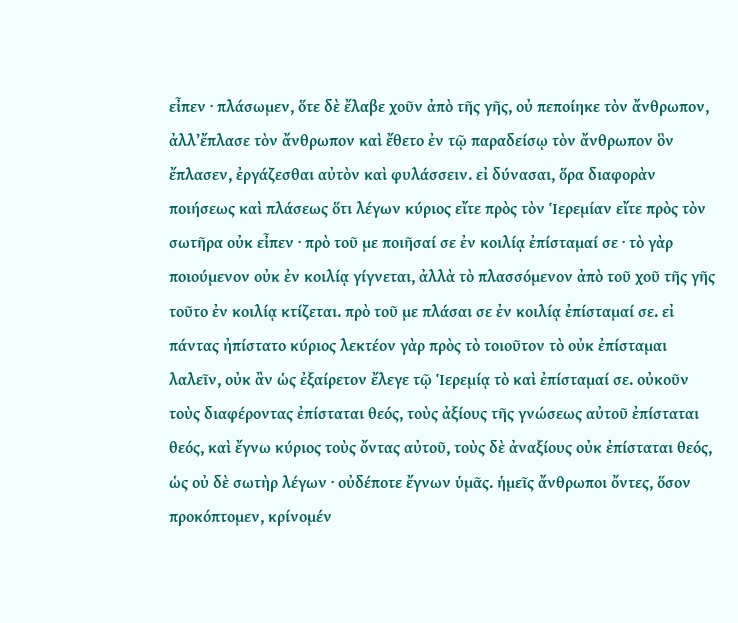εἶπεν · πλάσωμεν, ὅτε δὲ ἔλαβε χοῦν ἀπὸ τῆς γῆς, οὐ πεποίηκε τὸν ἄνθρωπον, ἀλλ’ἔπλασε τὸν ἄνθρωπον καὶ ἔθετο ἐν τῷ παραδείσῳ τὸν ἄνθρωπον ὃν ἔπλασεν, ἐργάζεσθαι αὐτὸν καὶ φυλάσσειν. εἰ δύνασαι, ὅρα διαφορὰν ποιήσεως καὶ πλάσεως ὅτι λέγων κύριος εἴτε πρὸς τὸν Ἱερεμίαν εἴτε πρὸς τὸν σωτῆρα οὐκ εἶπεν · πρὸ τοῦ με ποιῆσαί σε ἐν κοιλίᾳ ἐπίσταμαί σε · τὸ γὰρ ποιούμενον οὐκ ἐν κοιλίᾳ γίγνεται, ἀλλὰ τὸ πλασσόμενον ἀπὸ τοῦ χοῦ τῆς γῆς τοῦτο ἐν κοιλίᾳ κτίζεται. πρὸ τοῦ με πλάσαι σε ἐν κοιλίᾳ ἐπίσταμαί σε. εἰ πάντας ἠπίστατο κύριος λεκτέον γὰρ πρὸς τὸ τοιοῦτον τὸ οὐκ ἐπίσταμαι λαλεῖν, οὐκ ἂν ὡς ἐξαίρετον ἔλεγε τῷ Ἱερεμίᾳ τὸ καὶ ἐπίσταμαί σε. οὐκοῦν τοὺς διαφέροντας ἐπίσταται θεός, τοὺς ἀξίους τῆς γνώσεως αὐτοῦ ἐπίσταται θεός, καὶ ἔγνω κύριος τοὺς ὄντας αὐτοῦ, τοὺς δὲ ἀναξίους οὐκ ἐπίσταται θεός, ὡς οὐ δὲ σωτὴρ λέγων · οὐδέποτε ἔγνων ὑμᾶς. ἡμεῖς ἄνθρωποι ὄντες, ὅσον προκόπτομεν, κρίνομέν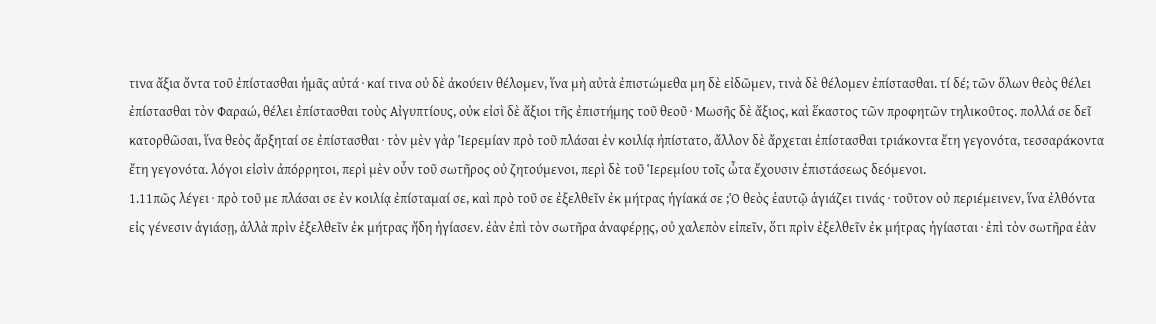τινα ἄξια ὄντα τοῦ ἐπίστασθαι ἡμᾶς αὐτά · καί τινα οὐ δὲ ἀκούειν θέλομεν, ἵνα μὴ αὐτὰ ἐπιστώμεθα μη δὲ εἰδῶμεν, τινὰ δὲ θέλομεν ἐπίστασθαι. τί δέ; τῶν ὅλων θεὸς θέλει ἐπίστασθαι τὸν Φαραώ, θέλει ἐπίστασθαι τοὺς Αἰγυπτίους, οὐκ εἰσὶ δὲ ἄξιοι τῆς ἐπιστήμης τοῦ θεοῦ · Μωσῆς δὲ ἄξιος, καὶ ἕκαστος τῶν προφητῶν τηλικοῦτος. πολλά σε δεῖ κατορθῶσαι, ἵνα θεὸς ἄρξηταί σε ἐπίστασθαι · τὸν μὲν γὰρ Ἱερεμίαν πρὸ τοῦ πλάσαι ἐν κοιλίᾳ ἠπίστατο, ἄλλον δὲ ἄρχεται ἐπίστασθαι τριάκοντα ἔτη γεγονότα, τεσσαράκοντα ἔτη γεγονότα. λόγοι εἰσὶν ἀπόρρητοι, περὶ μὲν οὖν τοῦ σωτῆρος οὐ ζητούμενοι, περὶ δὲ τοῦ Ἱερεμίου τοῖς ὦτα ἔχουσιν ἐπιστάσεως δεόμενοι.
1.11πῶς λέγει · πρὸ τοῦ με πλάσαι σε ἐν κοιλίᾳ ἐπίσταμαί σε, καὶ πρὸ τοῦ σε ἐξελθεῖν ἐκ μήτρας ἡγίακά σε ;Ὁ θεὸς ἑαυτῷ ἁγιάζει τινάς · τοῦτον οὐ περιέμεινεν, ἵνα ἐλθόντα εἰς γένεσιν ἁγιάσῃ, ἀλλὰ πρὶν ἐξελθεῖν ἐκ μήτρας ἤδη ἡγίασεν. ἐὰν ἐπὶ τὸν σωτῆρα ἀναφέρῃς, οὐ χαλεπὸν εἰπεῖν, ὅτι πρὶν ἐξελθεῖν ἐκ μήτρας ἡγίασται · ἐπὶ τὸν σωτῆρα ἐὰν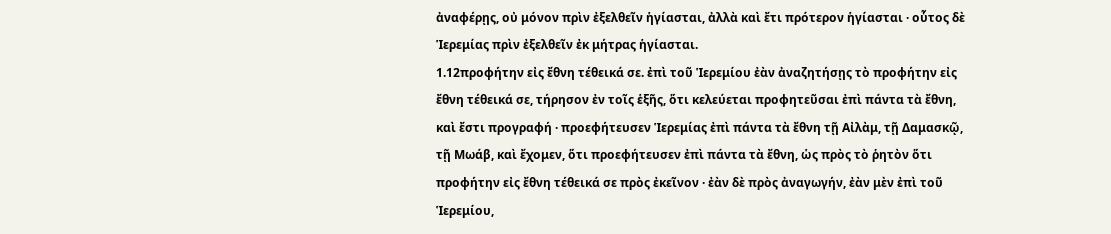ἀναφέρῃς, οὐ μόνον πρὶν ἐξελθεῖν ἡγίασται, ἀλλὰ καὶ ἔτι πρότερον ἡγίασται · οὗτος δὲ Ἱερεμίας πρὶν ἐξελθεῖν ἐκ μήτρας ἡγίασται.
1.12προφήτην εἰς ἔθνη τέθεικά σε. ἐπὶ τοῦ Ἱερεμίου ἐὰν ἀναζητήσῃς τὸ προφήτην εἰς ἔθνη τέθεικά σε, τήρησον ἐν τοῖς ἑξῆς, ὅτι κελεύεται προφητεῦσαι ἐπὶ πάντα τὰ ἔθνη, καὶ ἔστι προγραφή · προεφήτευσεν Ἱερεμίας ἐπὶ πάντα τὰ ἔθνη τῇ Αἰλὰμ, τῇ Δαμασκῷ, τῇ Μωάβ, καὶ ἔχομεν, ὅτι προεφήτευσεν ἐπὶ πάντα τὰ ἔθνη, ὡς πρὸς τὸ ῥητὸν ὅτι προφήτην εἰς ἔθνη τέθεικά σε πρὸς ἐκεῖνον · ἐὰν δὲ πρὸς ἀναγωγήν, ἐὰν μὲν ἐπὶ τοῦ Ἱερεμίου,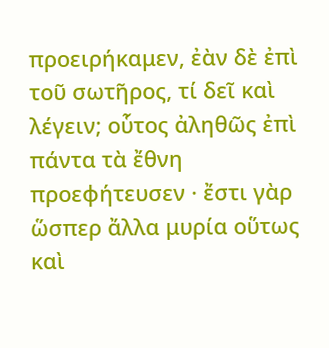προειρήκαμεν, ἐὰν δὲ ἐπὶ τοῦ σωτῆρος, τί δεῖ καὶ λέγειν; οὗτος ἀληθῶς ἐπὶ πάντα τὰ ἔθνη προεφήτευσεν · ἔστι γὰρ ὥσπερ ἄλλα μυρία οὕτως καὶ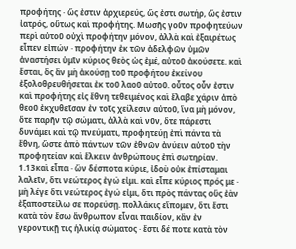προφήτης · ὥς ἐστιν ἀρχιερεύς, ὥς ἐστι σωτήρ, ὥς ἐστιν ἰατρός, οὕτως καὶ προφήτης. Μωσῆς γοῦν προφητεύων περὶ αὐτοῦ οὐχὶ προφήτην μόνον, ἀλλὰ καὶ ἐξαιρέτως εἶπεν εἰπών · προφήτην ἐκ τῶν ἀδελφῶν ὑμῶν ἀναστήσει ὑμῖν κύριος θεὸς ὡς ἐμέ, αὐτοῦ ἀκούσετε. καὶ ἔσται, ὃς ἂν μὴ ἀκούσῃ τοῦ προφήτου ἐκείνου ἐξολοθρευθήσεται ἐκ τοῦ λαοῦ αὐτοῦ. οὗτος οὖν ἐστιν καὶ προφήτης εἰς ἔθνη τεθειμένος καὶ ἔλαβε χάριν ἀπὸ θεοῦ ἐκχυθεῖσαν ἐν τοῖς χείλεσιν αὐτοῦ, ἵνα μὴ μόνον, ὅτε παρῆν τῷ σώματι, ἀλλὰ καὶ νῦν, ὅτε πάρεστι δυνάμει καὶ τῷ πνεύματι, προφητεύῃ ἐπὶ πάντα τὰ ἔθνη, ὥστε ἀπὸ πάντων τῶν ἐθνῶν ἀνύειν αὐτοῦ τὴν προφητείαν καὶ ἕλκειν ἀνθρώπους ἐπὶ σωτηρίαν.
1.13καὶ εἶπα · ὢν δέσποτα κύριε, ἰδοὺ οὐκ ἐπίσταμαι λαλεῖν, ὅτι νεώτερος ἐγώ εἰμι. καὶ εἶπε κύριος πρός με · μὴ λέγε ὅτι νεώτερος ἐγώ εἰμι, ὅτι πρὸς πάντας οὓς ἐὰν ἐξαποστείλω σε πορεύσῃ. πολλάκις εἴπομεν, ὅτι ἔστι κατὰ τὸν ἔσω ἄνθρωπον εἶναι παιδίον, κἂν ἐν γεροντικῇ τις ἡλικίᾳ σώματος · ἔστι δέ ποτε κατὰ τὸν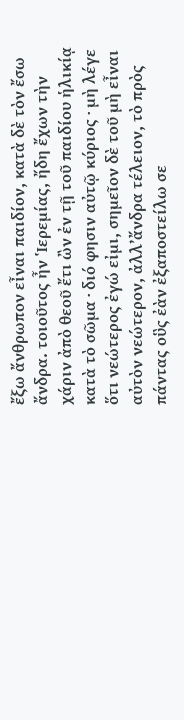ἔξω ἄνθρωπον εἶναι παιδίον, κατὰ δὲ τὸν ἔσω ἄνδρα. τοιοῦτος ἦν Ἱερεμίας, ἤδη ἔχων τὴν χάριν ἀπὸ θεοῦ ἔτι ὢν ἐν τῇ τοῦ παιδίου ἡλικίᾳ κατὰ τὸ σῶμα · διό φησιν αὐτῷ κύριος · μὴ λέγε ὅτι νεώτερος ἐγώ εἰμι, σημεῖον δὲ τοῦ μὴ εἶναι αὐτὸν νεώτερον, ἀλλ’ἄνδρα τέλειον, τὸ πρὸς πάντας οὓς ἐὰν ἐξαποστείλω σε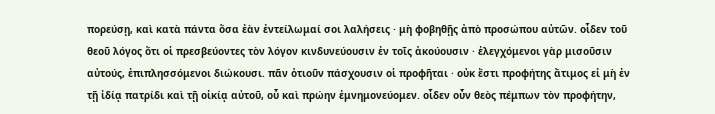πορεύσῃ, καὶ κατὰ πάντα ὅσα ἐὰν ἐντείλωμαί σοι λαλήσεις · μὴ φοβηθῇς ἀπὸ προσώπου αὐτῶν. οἶδεν τοῦ θεοῦ λόγος ὅτι οἱ πρεσβεύοντες τὸν λόγον κινδυνεύουσιν ἐν τοῖς ἀκούουσιν · ἐλεγχόμενοι γὰρ μισοῦσιν αὐτούς, ἐπιπλησσόμενοι διώκουσι. πᾶν ὁτιοῦν πάσχουσιν οἱ προφῆται · οὐκ ἔστι προφήτης ἄτιμος εἰ μὴ ἐν τῇ ἰδίᾳ πατρίδι καὶ τῇ οἰκίᾳ αὐτοῦ, οὗ καὶ πρώην ἐμνημονεύομεν. οἶδεν οὖν θεὸς πέμπων τὸν προφήτην,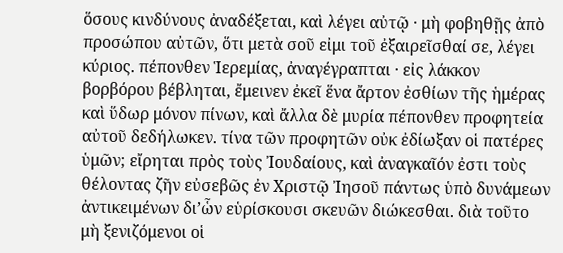ὅσους κινδύνους ἀναδέξεται, καὶ λέγει αὐτῷ · μὴ φοβηθῇς ἀπὸ προσώπου αὐτῶν, ὅτι μετὰ σοῦ εἰμι τοῦ ἐξαιρεῖσθαί σε, λέγει κύριος. πέπονθεν Ἱερεμίας, ἀναγέγραπται · εἰς λάκκον βορβόρου βέβληται, ἔμεινεν ἐκεῖ ἕνα ἄρτον ἐσθίων τῆς ἡμέρας καὶ ὕδωρ μόνον πίνων, καὶ ἄλλα δὲ μυρία πέπονθεν προφητεία αὐτοῦ δεδήλωκεν. τίνα τῶν προφητῶν οὐκ ἐδίωξαν οἱ πατέρες ὑμῶν; εἴρηται πρὸς τοὺς Ἰουδαίους, καὶ ἀναγκαῖόν ἐστι τοὺς θέλοντας ζῆν εὐσεβῶς ἐν Χριστῷ Ἰησοῦ πάντως ὑπὸ δυνάμεων ἀντικειμένων δι’ὧν εὑρίσκουσι σκευῶν διώκεσθαι. διὰ τοῦτο μὴ ξενιζόμενοι οἱ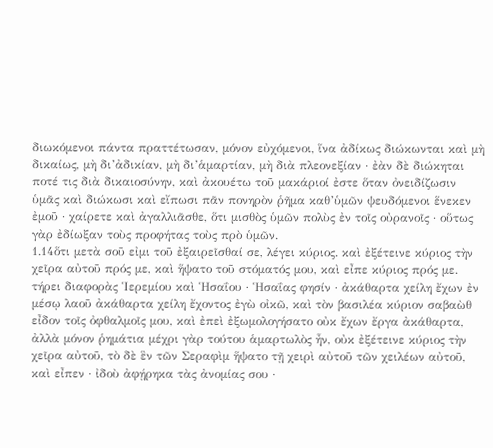διωκόμενοι πάντα πραττέτωσαν, μόνον εὐχόμενοι, ἵνα ἀδίκως διώκωνται καὶ μὴ δικαίως, μὴ δι’ἀδικίαν, μὴ δι’ἁμαρτίαν, μὴ διὰ πλεονεξίαν · ἐὰν δὲ διώκηται ποτέ τις διὰ δικαιοσύνην, καὶ ἀκουέτω τοῦ μακάριοί ἐστε ὅταν ὀνειδίζωσιν ὑμᾶς καὶ διώκωσι καὶ εἴπωσι πᾶν πονηρὸν ῥῆμα καθ’ὑμῶν ψευδόμενοι ἕνεκεν ἐμοῦ · χαίρετε καὶ ἀγαλλιᾶσθε, ὅτι μισθὸς ὑμῶν πολὺς ἐν τοῖς οὐρανοῖς · οὕτως γὰρ ἐδίωξαν τοὺς προφήτας τοὺς πρὸ ὑμῶν.
1.14ὅτι μετὰ σοῦ εἰμι τοῦ ἐξαιρεῖσθαί σε, λέγει κύριος. καὶ ἐξέτεινε κύριος τὴν χεῖρα αὐτοῦ πρός με, καὶ ἥψατο τοῦ στόματός μου, καὶ εἶπε κύριος πρός με. τήρει διαφορὰς Ἱερεμίου καὶ Ἡσαΐου · Ἡσαΐας φησίν · ἀκάθαρτα χείλη ἔχων ἐν μέσῳ λαοῦ ἀκάθαρτα χείλη ἔχοντος ἐγὼ οἰκῶ, καὶ τὸν βασιλέα κύριον σαβαὼθ εἶδον τοῖς ὀφθαλμοῖς μου, καὶ ἐπεὶ ἐξωμολογήσατο οὐκ ἔχων ἔργα ἀκάθαρτα, ἀλλὰ μόνον ῥημάτια μέχρι γὰρ τούτου ἁμαρτωλὸς ἦν, οὐκ ἐξέτεινε κύριος τὴν χεῖρα αὐτοῦ, τὸ δὲ ἓν τῶν Σεραφὶμ ἥψατο τῇ χειρὶ αὐτοῦ τῶν χειλέων αὐτοῦ, καὶ εἶπεν · ἰδοὺ ἀφῄρηκα τὰς ἀνομίας σου ·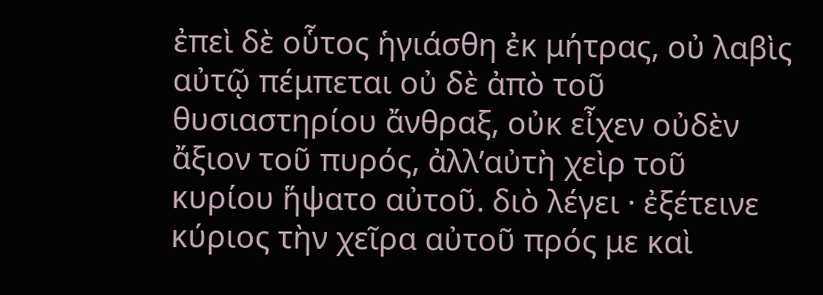ἐπεὶ δὲ οὗτος ἡγιάσθη ἐκ μήτρας, οὐ λαβὶς αὐτῷ πέμπεται οὐ δὲ ἀπὸ τοῦ θυσιαστηρίου ἄνθραξ, οὐκ εἶχεν οὐδὲν ἄξιον τοῦ πυρός, ἀλλ’αὐτὴ χεὶρ τοῦ κυρίου ἥψατο αὐτοῦ. διὸ λέγει · ἐξέτεινε κύριος τὴν χεῖρα αὐτοῦ πρός με καὶ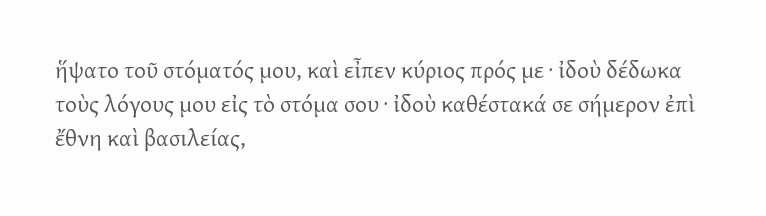ἥψατο τοῦ στόματός μου, καὶ εἶπεν κύριος πρός με · ἰδοὺ δέδωκα τοὺς λόγους μου εἰς τὸ στόμα σου · ἰδοὺ καθέστακά σε σήμερον ἐπὶ ἔθνη καὶ βασιλείας,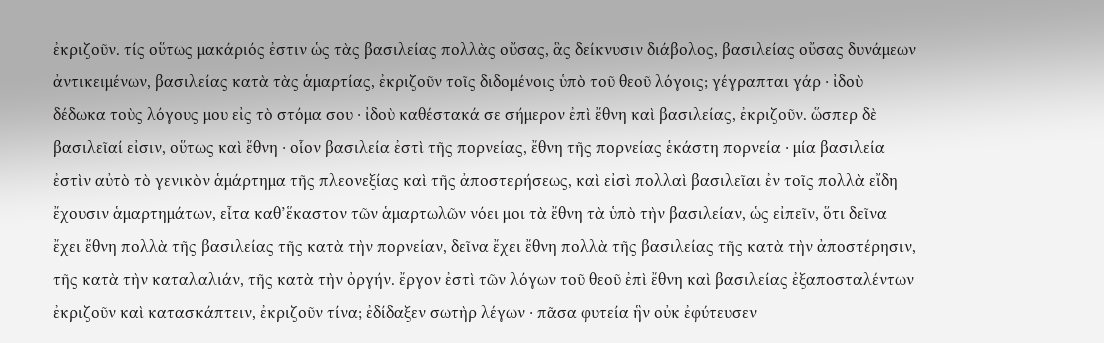ἐκριζοῦν. τίς οὕτως μακάριός ἐστιν ὡς τὰς βασιλείας πολλὰς οὔσας, ἃς δείκνυσιν διάβολος, βασιλείας οὔσας δυνάμεων ἀντικειμένων, βασιλείας κατὰ τὰς ἁμαρτίας, ἐκριζοῦν τοῖς διδομένοις ὑπὸ τοῦ θεοῦ λόγοις; γέγραπται γάρ · ἰδοὺ δέδωκα τοὺς λόγους μου εἰς τὸ στόμα σου · ἰδοὺ καθέστακά σε σήμερον ἐπὶ ἔθνη καὶ βασιλείας, ἐκριζοῦν. ὥσπερ δὲ βασιλεῖαί εἰσιν, οὕτως καὶ ἔθνη · οἷον βασιλεία ἐστὶ τῆς πορνείας, ἔθνη τῆς πορνείας ἑκάστη πορνεία · μία βασιλεία ἐστὶν αὐτὸ τὸ γενικὸν ἁμάρτημα τῆς πλεονεξίας καὶ τῆς ἀποστερήσεως, καὶ εἰσὶ πολλαὶ βασιλεῖαι ἐν τοῖς πολλὰ εἴδη ἔχουσιν ἁμαρτημάτων, εἶτα καθ’ἕκαστον τῶν ἁμαρτωλῶν νόει μοι τὰ ἔθνη τὰ ὑπὸ τὴν βασιλείαν, ὡς εἰπεῖν, ὅτι δεῖνα ἔχει ἔθνη πολλὰ τῆς βασιλείας τῆς κατὰ τὴν πορνείαν, δεῖνα ἔχει ἔθνη πολλὰ τῆς βασιλείας τῆς κατὰ τὴν ἀποστέρησιν, τῆς κατὰ τὴν καταλαλιάν, τῆς κατὰ τὴν ὀργήν. ἔργον ἐστὶ τῶν λόγων τοῦ θεοῦ ἐπὶ ἔθνη καὶ βασιλείας ἐξαποσταλέντων ἐκριζοῦν καὶ κατασκάπτειν, ἐκριζοῦν τίνα; ἐδίδαξεν σωτὴρ λέγων · πᾶσα φυτεία ἣν οὐκ ἐφύτευσεν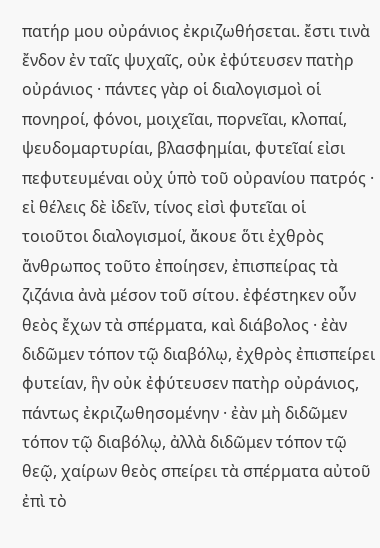πατήρ μου οὐράνιος ἐκριζωθήσεται. ἔστι τινὰ ἔνδον ἐν ταῖς ψυχαῖς, οὐκ ἐφύτευσεν πατὴρ οὐράνιος · πάντες γὰρ οἱ διαλογισμοὶ οἱ πονηροί, φόνοι, μοιχεῖαι, πορνεῖαι, κλοπαί, ψευδομαρτυρίαι, βλασφημίαι, φυτεῖαί εἰσι πεφυτευμέναι οὐχ ὑπὸ τοῦ οὐρανίου πατρός · εἰ θέλεις δὲ ἰδεῖν, τίνος εἰσὶ φυτεῖαι οἱ τοιοῦτοι διαλογισμοί, ἄκουε ὅτι ἐχθρὸς ἄνθρωπος τοῦτο ἐποίησεν, ἐπισπείρας τὰ ζιζάνια ἀνὰ μέσον τοῦ σίτου. ἐφέστηκεν οὖν θεὸς ἔχων τὰ σπέρματα, καὶ διάβολος · ἐὰν διδῶμεν τόπον τῷ διαβόλῳ, ἐχθρὸς ἐπισπείρει φυτείαν, ἣν οὐκ ἐφύτευσεν πατὴρ οὐράνιος, πάντως ἐκριζωθησομένην · ἐὰν μὴ διδῶμεν τόπον τῷ διαβόλῳ, ἀλλὰ διδῶμεν τόπον τῷ θεῷ, χαίρων θεὸς σπείρει τὰ σπέρματα αὐτοῦ ἐπὶ τὸ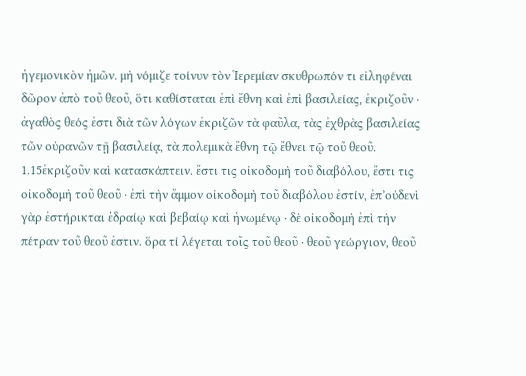ἡγεμονικὸν ἡμῶν. μὴ νόμιζε τοίνυν τὸν Ἱερεμίαν σκυθρωπόν τι εἰληφέναι δῶρον ἀπὸ τοῦ θεοῦ, ὅτι καθίσταται ἐπὶ ἔθνη καὶ ἐπὶ βασιλείας, ἐκριζοῦν · ἀγαθὸς θεός ἐστι διὰ τῶν λόγων ἐκριζῶν τὰ φαῦλα, τὰς ἐχθρὰς βασιλείας τῶν οὐρανῶν τῇ βασιλείᾳ, τὰ πολεμικὰ ἔθνη τῷ ἔθνει τῷ τοῦ θεοῦ.
1.15ἐκριζοῦν καὶ κατασκάπτειν. ἔστι τις οἰκοδομὴ τοῦ διαβόλου, ἔστι τις οἰκοδομὴ τοῦ θεοῦ · ἐπὶ τὴν ἄμμον οἰκοδομὴ τοῦ διαβόλου ἐστίν, ἐπ’οὐδενὶ γὰρ ἐστήρικται ἑδραίῳ καὶ βεβαίῳ καὶ ἡνωμένῳ · δὲ οἰκοδομὴ ἐπὶ τὴν πέτραν τοῦ θεοῦ ἐστιν. ὅρα τί λέγεται τοῖς τοῦ θεοῦ · θεοῦ γεώργιον, θεοῦ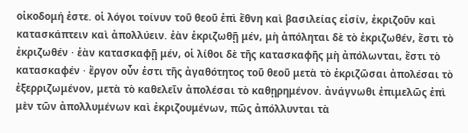οἰκοδομή ἐστε. οἱ λόγοι τοίνυν τοῦ θεοῦ ἐπὶ ἔθνη καὶ βασιλείας εἰσίν, ἐκριζοῦν καὶ κατασκάπτειν καὶ ἀπολλύειν. ἐὰν ἐκριζωθῇ μέν, μὴ ἀπόληται δὲ τὸ ἐκριζωθέν, ἔστι τὸ ἐκριζωθέν · ἐὰν κατασκαφῇ μέν, οἱ λίθοι δὲ τῆς κατασκαφῆς μὴ ἀπόλωνται, ἔστι τὸ κατασκαφέν · ἔργον οὖν ἐστι τῆς ἀγαθότητος τοῦ θεοῦ μετὰ τὸ ἐκριζῶσαι ἀπολέσαι τὸ ἐξερριζωμένον, μετὰ τὸ καθελεῖν ἀπολέσαι τὸ καθῃρημένον. ἀνάγνωθι ἐπιμελῶς ἐπὶ μὲν τῶν ἀπολλυμένων καὶ ἐκριζουμένων, πῶς ἀπόλλυνται τὰ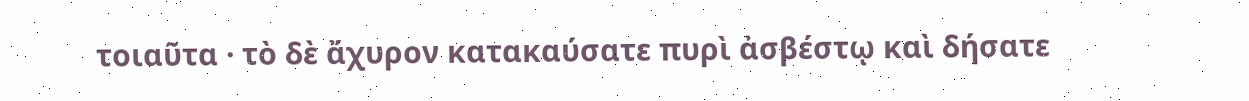τοιαῦτα · τὸ δὲ ἄχυρον κατακαύσατε πυρὶ ἀσβέστῳ καὶ δήσατε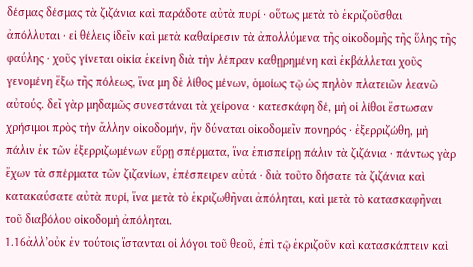δέσμας δέσμας τὰ ζιζάνια καὶ παράδοτε αὐτὰ πυρί · οὕτως μετὰ τὸ ἐκριζοῦσθαι ἀπόλλυται · εἰ θέλεις ἰδεῖν καὶ μετὰ καθαίρεσιν τὰ ἀπολλύμενα τῆς οἰκοδομῆς τῆς ὕλης τῆς φαύλης · χοῦς γίνεται οἰκία ἐκείνη διὰ τὴν λέπραν καθῃρημένη καὶ ἐκβάλλεται χοῦς γενομένη ἔξω τῆς πόλεως, ἵνα μη δὲ λίθος μένων, ὁμοίως τῷ ὡς πηλὸν πλατειῶν λεανῶ αὐτούς. δεῖ γὰρ μηδαμῶς συνεστάναι τὰ χείρονα · κατεσκάφη δέ, μὴ οἱ λίθοι ἔστωσαν χρήσιμοι πρὸς τὴν ἄλλην οἰκοδομήν, ἣν δύναται οἰκοδομεῖν πονηρός · ἐξερριζώθη, μὴ πάλιν ἐκ τῶν ἐξερριζωμένων εὕρῃ σπέρματα, ἵνα ἐπισπείρῃ πάλιν τὰ ζιζάνια · πάντως γὰρ ἔχων τὰ σπέρματα τῶν ζιζανίων, ἐπέσπειρεν αὐτά · διὰ τοῦτο δήσατε τὰ ζιζάνια καὶ κατακαύσατε αὐτὰ πυρί, ἵνα μετὰ τὸ ἐκριζωθῆναι ἀπόληται, καὶ μετὰ τὸ κατασκαφῆναι τοῦ διαβόλου οἰκοδομὴ ἀπόληται.
1.16ἀλλ’οὐκ ἐν τούτοις ἵστανται οἱ λόγοι τοῦ θεοῦ, ἐπὶ τῷ ἐκριζοῦν καὶ κατασκάπτειν καὶ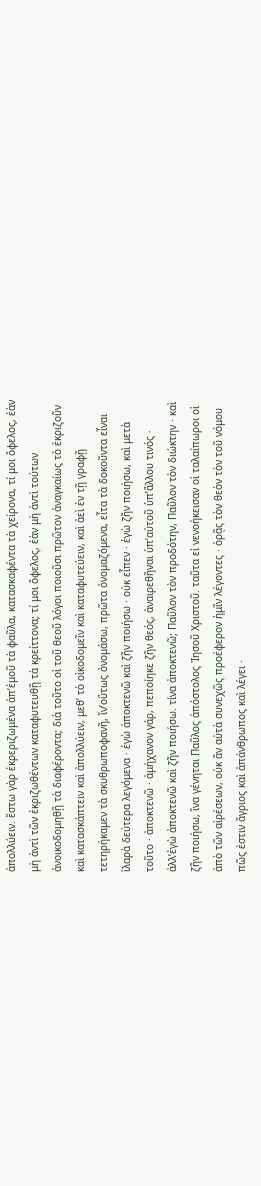ἀπολλύειν. ἔστω γὰρ ἐκρεριζωμένα ἀπ’ἐμοῦ τὰ φαῦλα, κατασκαφέντα τὰ χείρονα, τί μοι ὄφελος, ἐὰν μὴ ἀντὶ τῶν ἐκριζωθέντων καταφυτευθῇ τὰ κρείττονα; τί μοι ὄφελος, ἐὰν μὴ ἀντὶ τούτων ἀνοικοδομηθῇ τὰ διαφέροντα; διὰ τοῦτο οἱ τοῦ θεοῦ λόγοι ποιοῦσι πρῶτον ἀναγκαίως τὸ ἐκριζοῦν καὶ κατασκάπτειν καὶ ἀπολλύειν, μεθ’ τὸ οἰκοδομεῖν καὶ καταφυτεύειν, καὶ ἀεὶ ἐν τῇ γραφῇ τετηρήκαμεν τὰ σκυθρωποφανῆ, ἵν’οὕτως ὀνομάσω, πρῶτα ὀνομαζόμενα, εἶτα τὰ δοκοῦντα εἶναι ἱλαρὰ δεύτερα λεγόμενα · ἐγὼ ἀποκτενῶ καὶ ζῆν ποιήσω · οὐκ εἶπεν · ἐγὼ ζῆν ποιήσω, καὶ μετὰ τοῦτο · ἀποκτενῶ · ἀμήχανον γάρ, πεποίηκε ζῆν θεός, ἀναιρεθῆναι ὑπ’αὐτοῦ ὑπ’ἄλλου τινός · ἀλλ’ἐγὼ ἀποκτενῶ καὶ ζῆν ποιήσω. τίνα ἀποκτενῶ; Παῦλον τὸν προδότην, Παῦλον τὸν διώκτην · καὶ ζῆν ποιήσω, ἵνα γένηται Παῦλος ἀπόστολος Ἰησοῦ Χριστοῦ. ταῦτα εἰ νενοήκεισαν οἱ ταλαίπωροι οἱ ἀπὸ τῶν αἱρέσεων, οὐκ ἂν αὐτὰ συνεχῶς προέφερον ἡμῖν λέγοντες · ὁρᾷς τὸν θεὸν τὸν τοῦ νόμου πῶς ἐστιν ἄγριος καὶ ἀπάνθρωπος καὶ λέγει ·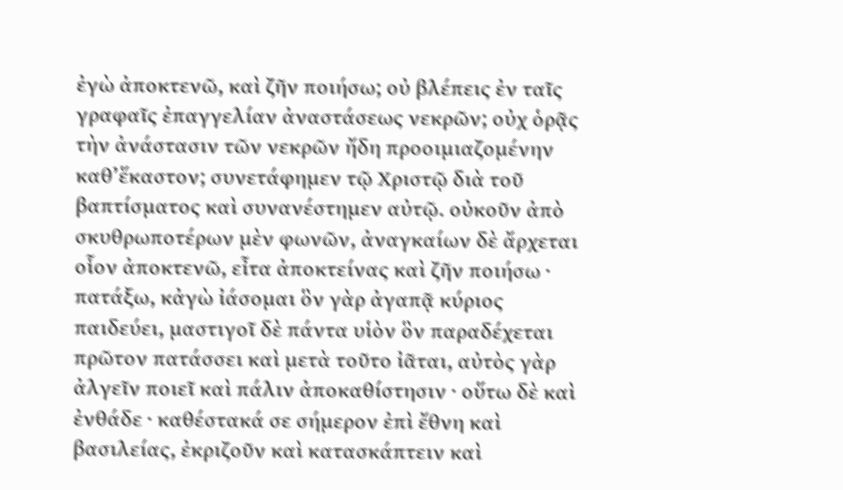ἐγὼ ἀποκτενῶ, καὶ ζῆν ποιήσω; οὐ βλέπεις ἐν ταῖς γραφαῖς ἐπαγγελίαν ἀναστάσεως νεκρῶν; οὐχ ὁρᾷς τὴν ἀνάστασιν τῶν νεκρῶν ἤδη προοιμιαζομένην καθ’ἕκαστον; συνετάφημεν τῷ Χριστῷ διὰ τοῦ βαπτίσματος καὶ συνανέστημεν αὐτῷ. οὐκοῦν ἀπὸ σκυθρωποτέρων μὲν φωνῶν, ἀναγκαίων δὲ ἄρχεται οἷον ἀποκτενῶ, εἶτα ἀποκτείνας καὶ ζῆν ποιήσω · πατάξω, κἀγὼ ἰάσομαι ὃν γὰρ ἀγαπᾷ κύριος παιδεύει, μαστιγοῖ δὲ πάντα υἱὸν ὃν παραδέχεται πρῶτον πατάσσει καὶ μετὰ τοῦτο ἰᾶται, αὐτὸς γὰρ ἀλγεῖν ποιεῖ καὶ πάλιν ἀποκαθίστησιν · οὕτω δὲ καὶ ἐνθάδε · καθέστακά σε σήμερον ἐπὶ ἔθνη καὶ βασιλείας, ἐκριζοῦν καὶ κατασκάπτειν καὶ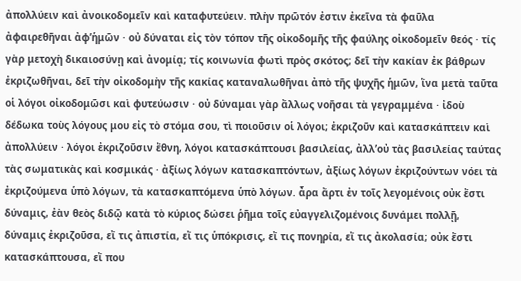ἀπολλύειν καὶ ἀνοικοδομεῖν καὶ καταφυτεύειν. πλὴν πρῶτόν ἐστιν ἐκεῖνα τὰ φαῦλα ἀφαιρεθῆναι ἀφ’ἡμῶν · οὐ δύναται εἰς τὸν τόπον τῆς οἰκοδομῆς τῆς φαύλης οἰκοδομεῖν θεός · τίς γὰρ μετοχὴ δικαιοσύνῃ καὶ ἀνομίᾳ; τίς κοινωνία φωτὶ πρὸς σκότος; δεῖ τὴν κακίαν ἐκ βάθρων ἐκριζωθῆναι, δεῖ τὴν οἰκοδομὴν τῆς κακίας καταναλωθῆναι ἀπὸ τῆς ψυχῆς ἡμῶν, ἵνα μετὰ ταῦτα οἱ λόγοι οἰκοδομῶσι καὶ φυτεύωσιν · οὐ δύναμαι γὰρ ἄλλως νοῆσαι τὰ γεγραμμένα · ἰδοὺ δέδωκα τοὺς λόγους μου εἰς τὸ στόμα σου, τὶ ποιοῦσιν οἱ λόγοι; ἐκριζοῦν καὶ κατασκάπτειν καὶ ἀπολλύειν · λόγοι ἐκριζοῦσιν ἔθνη, λόγοι κατασκάπτουσι βασιλείας, ἀλλ’οὐ τὰς βασιλείας ταύτας τὰς σωματικὰς καὶ κοσμικάς · ἀξίως λόγων κατασκαπτόντων, ἀξίως λόγων ἐκριζούντων νόει τὰ ἐκριζούμενα ὑπὸ λόγων, τὰ κατασκαπτόμενα ὑπὸ λόγων. ἆρα ἄρτι ἐν τοῖς λεγομένοις οὐκ ἔστι δύναμις, ἐὰν θεὸς διδῷ κατὰ τὸ κύριος δώσει ῥῆμα τοῖς εὐαγγελιζομένοις δυνάμει πολλῇ, δύναμις ἐκριζοῦσα, εἴ τις ἀπιστία, εἴ τις ὑπόκρισις, εἴ τις πονηρία, εἴ τις ἀκολασία; οὐκ ἔστι κατασκάπτουσα, εἴ που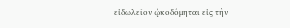εἰδωλεῖον ᾠκοδόμηται εἰς τὴν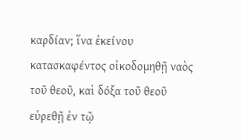καρδίαν; ἵνα ἐκείνου κατασκαφέντος οἰκοδομηθῇ ναὸς τοῦ θεοῦ, καὶ δόξα τοῦ θεοῦ εὑρεθῇ ἐν τῷ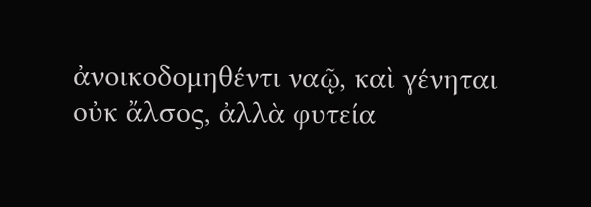ἀνοικοδομηθέντι ναῷ, καὶ γένηται οὐκ ἄλσος, ἀλλὰ φυτεία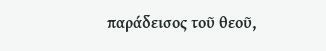παράδεισος τοῦ θεοῦ,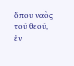ὅπου ναὸς τοῦ θεοῦ, ἐν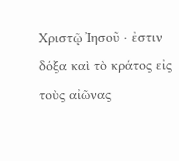Χριστῷ Ἰησοῦ · ἐστιν δόξα καὶ τὸ κράτος εἰς τοὺς αἰῶνας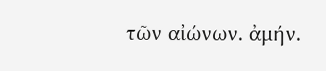τῶν αἰώνων. ἀμήν.